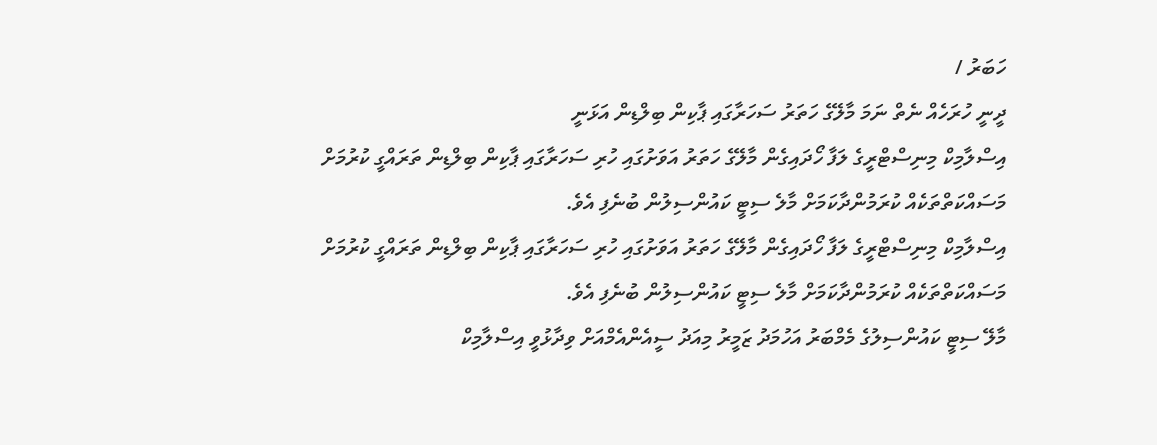ހަބަރު /
ދީނީ ހުރަހެއް ނެތް ނަމަ މާލޭގެ ހަތަރު ސަހަރާގައި ޕާކިން ބިލްޑިން އަޅަނީ
އިސްލާމިކް މިނިސްޓްރީގެ ލަފާ ހޯދައިގެން މާލޭގެ ހަތަރު އަވަށުގައި ހުރި ސަހަރާގައި ޕާކިން ބިލްޑިން ތަރައްގީ ކުރުމަށް މަސައްކަތްތަކެއް ކުރަމުންދާކަމަށް މާލެ ސިޓީ ކައުންސިލުން ބުނެފި އެވެ.
އިސްލާމިކް މިނިސްޓްރީގެ ލަފާ ހޯދައިގެން މާލޭގެ ހަތަރު އަވަށުގައި ހުރި ސަހަރާގައި ޕާކިން ބިލްޑިން ތަރައްގީ ކުރުމަށް މަސައްކަތްތަކެއް ކުރަމުންދާކަމަށް މާލެ ސިޓީ ކައުންސިލުން ބުނެފި އެވެ.
މާލޭ ސިޓީ ކައުންސިލުގެ މެމްބަރު އަހުމަދު ޒަމީރު މިއަދު ސީއެންއެމްއަށް ވިދާޅުވީ އިސްލާމިކް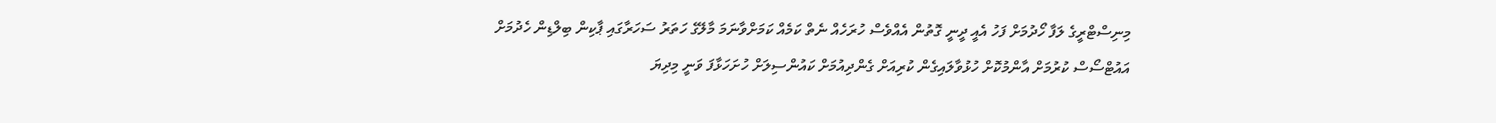މިނިސްޓްރީގެ ލަފާ ހޯދުމަށް ފަހު އެއީ ދީނީ ގޮތުން އެއްވެސް ހުރަހެއް ނެތް ކަމެއް ކަމަށްވާނަމަ މާލޭގެ ހަތަރު ސަހަރާގައި ޕާކިން ބިލްޑިން ހެދުމަށް އައުޓްސޯސް ކުރުމަށް އާންމުކޮށް ހުޅުވާލައިގެން ކުރިއަށް ގެންދިއުމަށް ކައުންސިލަށް ހުށަހަޅާފަ ވަނީ މިދިޔަ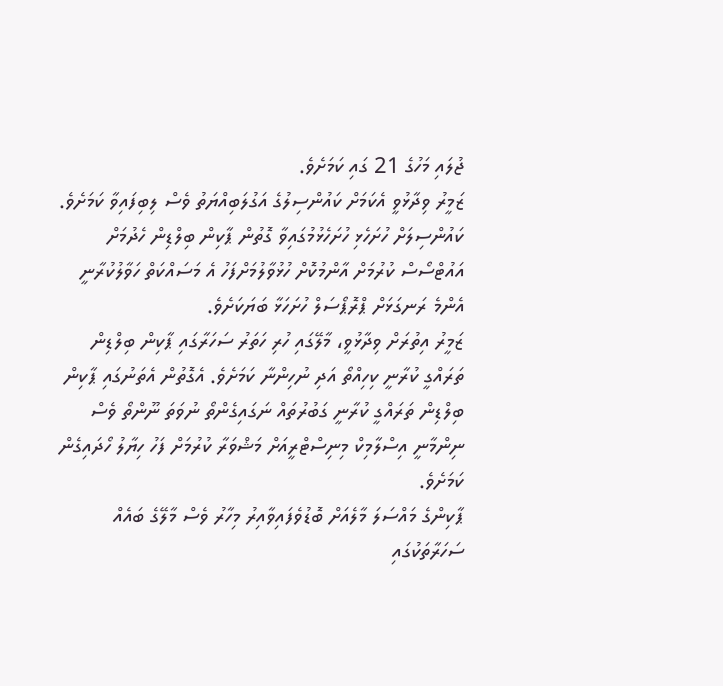ޖުލައި މަހުގެ 21 ގައި ކަމަށެވެ.
ޒަމީރު ވިދާޅުވީ އެކަމަށް ކައުންސިލުގެ އަގުލަބިއްޔަތު ވެސް ލިބިފައިވާ ކަމަށެވެ. ކައުންސިލަށް ހުށަހެޅި ހުށަހެޅުމުގައިވާ ގޮތުން ޕާކިން ބިލްޑިން ހެދުމަށް އައުޓްސޯސް ކުރުމަށް އާންމުކޮށް ހުޅުވާލުމަށްފަހު އެ މަސައްކަތް ހަވާލުކުރާނީ އެންމެ ރަނގަޅަށް ޕްރޮޕޯސަލް ހުށަހަޅާ ބަޔަކަށެވެ.
ޒަމީރު އިތުރަށް ވިދާޅުވީ، މާލޭގައި ހުރި ހަތަރު ސަހަރާގައި ޕާކިން ބިލްޑިން ތަރައްގީ ކުރާނީ ކިހިއްތޯ އަދި ނުހިންނާ ކަމަށެވެ. އެގޮތުން އެތަނުގައި ޕާކިން ބިލްޑިން ތަރައްގީ ކުރާނީ ގަބުރުތައް ނަގައިގެންތޯ ނުވަތަ ނޫންތޯ ވެސް ނިންމާނީ އިސްލާމިކް މިނިސްޓްރީއަށް މަޝްވަރާ ކުރުމަށް ފަހު ހިޔާލު ހޯދައިގެން ކަމަށެވެ.
ޕާކިންގެ މައްސަލަ މާލެއަށް ބޮޑުވެފައިވާއިރު މިހާރު ވެސް މާލޭގެ ބައެއް ސަހަރާތަކުގައި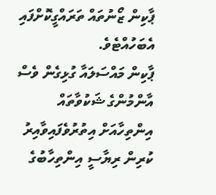ޕާކިން ޒޯނުތައް ތަރައްގީކޮށްފައި އެބަހުއްޓެވެ.
ޕާކިން މައްސަލައާ ގުޅިގެން ވެސް އާންމުންގެ ޝަކުވާތައް އިންތިހާއަށް އިތުރުވެފައިވާއިރު ކުރިން ރިޔާސީ އިންތިހާބުގެ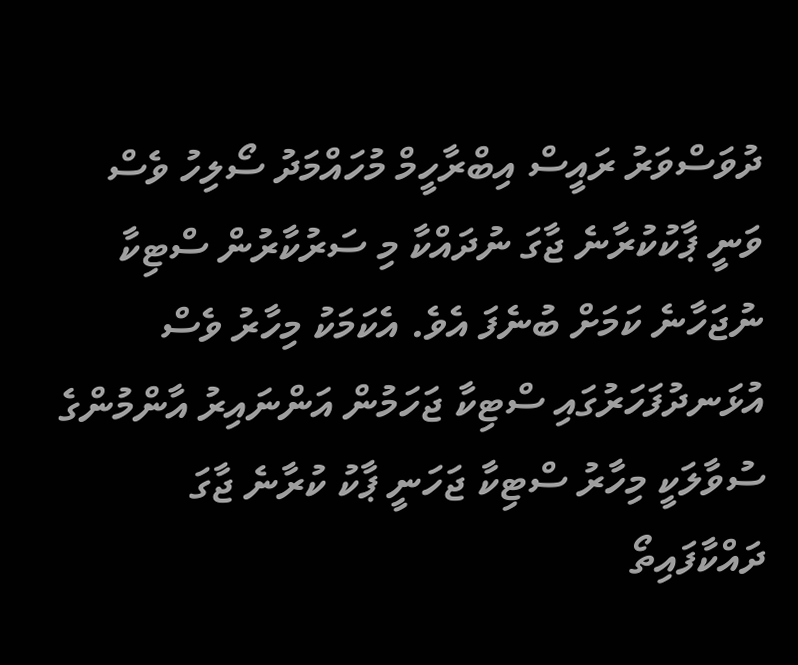ދުވަސްވަރު ރައީސް އިބްރާހީމް މުހައްމަދު ސޯލިހު ވެސް ވަނީ ޕާކުކުރާނެ ޖާގަ ނުދައްކާ މި ސަރުކާރުން ސްޓިކާ ނުޖަހާނެ ކަމަށް ބުނެފަ އެވެ. އެކަމަކު މިހާރު ވެސް އުޅަނދުފަހަރުގައި ސްޓިކާ ޖަހަމުން އަންނައިރު އާންމުންގެ ސުވާލަކީ މިހާރު ސްޓިކާ ޖަހަނީ ޕާކު ކުރާނެ ޖާގަ ދައްކާފައިތޯ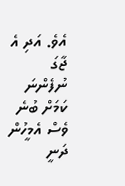އެވެ. އަދި އެ ޖާގަ ނުފެންނަ ކަމަށް ބުނެ ވެސް އެމީހުން ދަނީ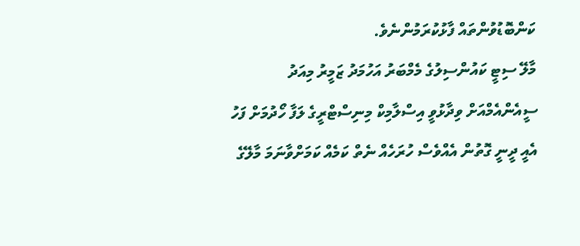ކަންބޮޑުވުންތައް ފާޅުކުރަމުންނެވެ.
މާލޭ ސިޓީ ކައުންސިލުގެ މެމްބަރު އަހުމަދު ޒަމީރު މިއަދު ސީއެންއެމްއަށް ވިދާޅުވީ އިސްލާމިކް މިނިސްޓްރީގެ ލަފާ ހޯދުމަށް ފަހު އެއީ ދީނީ ގޮތުން އެއްވެސް ހުރަހެއް ނެތް ކަމެއް ކަމަށްވާނަމަ މާލޭގެ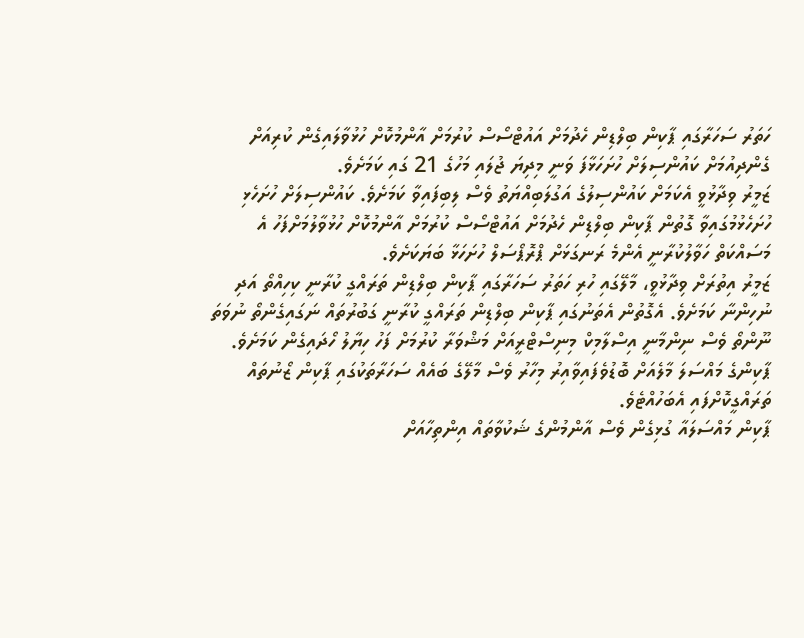ހަތަރު ސަހަރާގައި ޕާކިން ބިލްޑިން ހެދުމަށް އައުޓްސޯސް ކުރުމަށް އާންމުކޮށް ހުޅުވާލައިގެން ކުރިއަށް ގެންދިއުމަށް ކައުންސިލަށް ހުށަހަޅާފަ ވަނީ މިދިޔަ ޖުލައި މަހުގެ 21 ގައި ކަމަށެވެ.
ޒަމީރު ވިދާޅުވީ އެކަމަށް ކައުންސިލުގެ އަގުލަބިއްޔަތު ވެސް ލިބިފައިވާ ކަމަށެވެ. ކައުންސިލަށް ހުށަހެޅި ހުށަހެޅުމުގައިވާ ގޮތުން ޕާކިން ބިލްޑިން ހެދުމަށް އައުޓްސޯސް ކުރުމަށް އާންމުކޮށް ހުޅުވާލުމަށްފަހު އެ މަސައްކަތް ހަވާލުކުރާނީ އެންމެ ރަނގަޅަށް ޕްރޮޕޯސަލް ހުށަހަޅާ ބަޔަކަށެވެ.
ޒަމީރު އިތުރަށް ވިދާޅުވީ، މާލޭގައި ހުރި ހަތަރު ސަހަރާގައި ޕާކިން ބިލްޑިން ތަރައްގީ ކުރާނީ ކިހިއްތޯ އަދި ނުހިންނާ ކަމަށެވެ. އެގޮތުން އެތަނުގައި ޕާކިން ބިލްޑިން ތަރައްގީ ކުރާނީ ގަބުރުތައް ނަގައިގެންތޯ ނުވަތަ ނޫންތޯ ވެސް ނިންމާނީ އިސްލާމިކް މިނިސްޓްރީއަށް މަޝްވަރާ ކުރުމަށް ފަހު ހިޔާލު ހޯދައިގެން ކަމަށެވެ.
ޕާކިންގެ މައްސަލަ މާލެއަށް ބޮޑުވެފައިވާއިރު މިހާރު ވެސް މާލޭގެ ބައެއް ސަހަރާތަކުގައި ޕާކިން ޒޯނުތައް ތަރައްގީކޮށްފައި އެބަހުއްޓެވެ.
ޕާކިން މައްސަލައާ ގުޅިގެން ވެސް އާންމުންގެ ޝަކުވާތައް އިންތިހާއަށް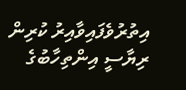އިތުރުވެފައިވާއިރު ކުރިން ރިޔާސީ އިންތިހާބުގެ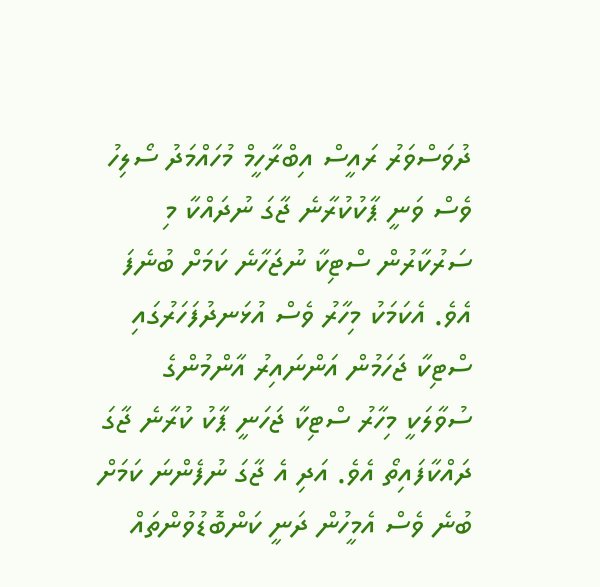ދުވަސްވަރު ރައީސް އިބްރާހީމް މުހައްމަދު ސޯލިހު ވެސް ވަނީ ޕާކުކުރާނެ ޖާގަ ނުދައްކާ މި ސަރުކާރުން ސްޓިކާ ނުޖަހާނެ ކަމަށް ބުނެފަ އެވެ. އެކަމަކު މިހާރު ވެސް އުޅަނދުފަހަރުގައި ސްޓިކާ ޖަހަމުން އަންނައިރު އާންމުންގެ ސުވާލަކީ މިހާރު ސްޓިކާ ޖަހަނީ ޕާކު ކުރާނެ ޖާގަ ދައްކާފައިތޯ އެވެ. އަދި އެ ޖާގަ ނުފެންނަ ކަމަށް ބުނެ ވެސް އެމީހުން ދަނީ ކަންބޮޑުވުންތައް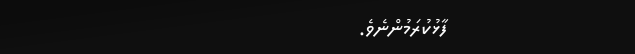ފާޅުކުރަމުންނެވެ.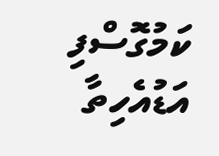ކަމުގޮސްފި
އަޑުއެހިތާ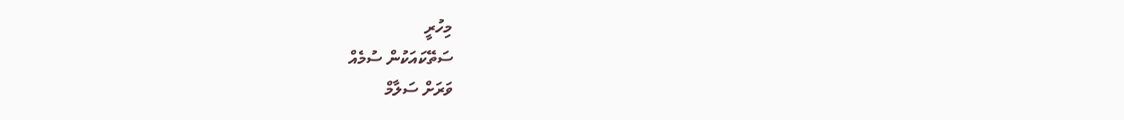މިހުރީ
ސަތޭކައަކުން ސުމެއް
ވަރަށް ސަލާމް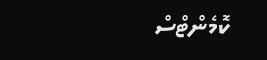ކޮމެންޓްސް